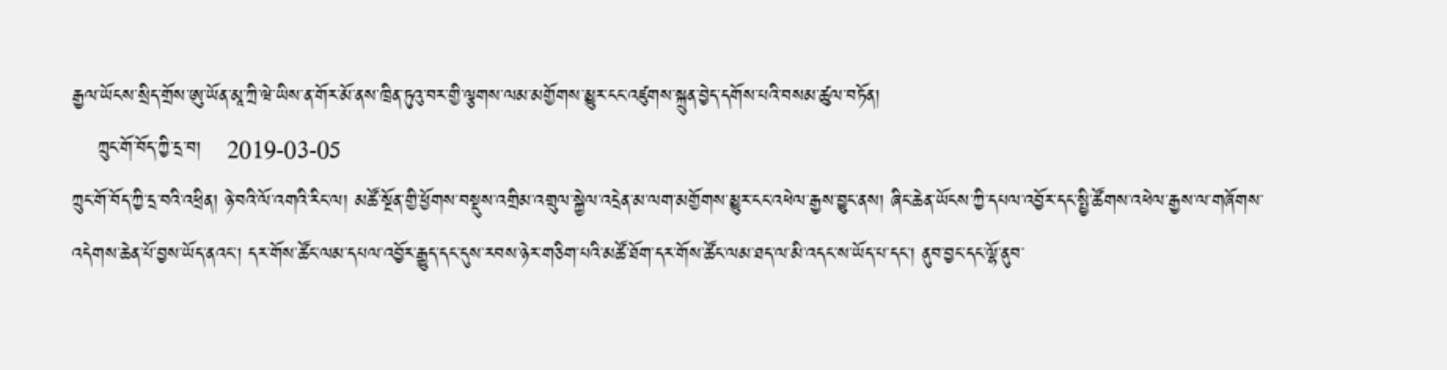རྒྱལ་ཡོངས་སྲིད་གྲོས་ཨུ་ཡོན་མཱ་ཀྲི་ཝེ་ཡིས་ན་གོར་མོ་ནས་ཁྲིན་ཏུའུ་བར་གྱི་ལྕགས་ལམ་མགྱོགས་མྱུར་ངང་འཛུགས་སྐྲུན་བྱེད་དགོས་པའི་བསམ་ཚུལ་བཏོན།
    ཀྲུང་གོ་བོད་ཀྱི་དྲ་བ།    2019-03-05
ཀྲུང་གོ་བོད་ཀྱི་དྲ་བའི་འཕྲིན། ཉེ་བའི་ལོ་འགའི་རིང་ལ། མཚོ་སྔོན་གྱི་ཕྱོགས་བསྡུས་འགྲིམ་འགྲུལ་སྐྱེལ་འདྲེན་མ་ལག་མགྱོགས་མྱུར་ངང་འཕེལ་རྒྱས་བྱུང་ནས། ཞིང་ཆེན་ཡོངས་ཀྱི་དཔལ་འབྱོར་དང་སྤྱི་ཚོགས་འཕེལ་རྒྱས་ལ་གཞོགས་འདེགས་ཆེན་པོ་བྱས་ཡོད་ནའང་། དར་གོས་ཚོང་ལམ་དཔལ་འབྱོར་རྒྱུད་དང་དུས་རབས་ཉེར་གཅིག་པའི་མཚོ་ཐོག་དར་གོས་ཚོང་ལམ་ཐད་ལ་མི་འདང་ས་ཡོད་པ་དང་། ནུབ་བྱང་དང་ལྷོ་ནུབ་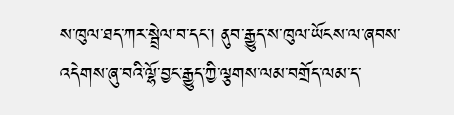ས་ཁུལ་ཐད་ཀར་སྦྲེལ་བ་དང་། ནུབ་རྒྱུད་ས་ཁུལ་ཡོངས་ལ་ཞབས་འདེགས་ཞུ་བའི་ལྷོ་བྱང་རྒྱུད་ཀྱི་ལྕགས་ལམ་བགྲོད་ལམ་ད་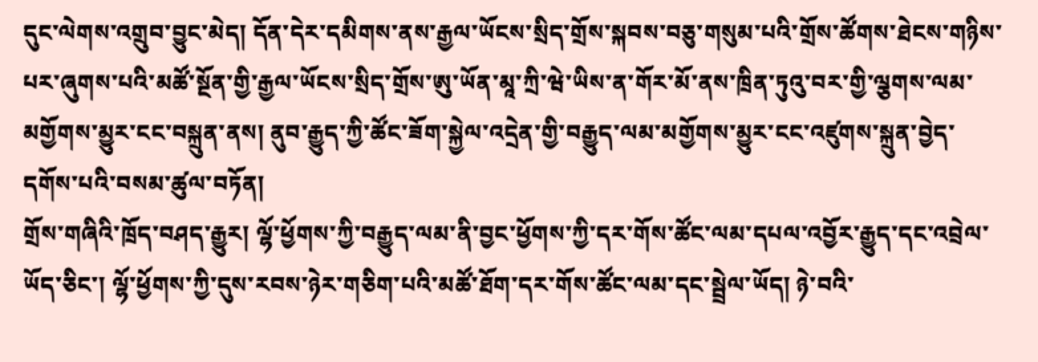དུང་ལེགས་འགྲུབ་བྱུང་མེད། དོན་དེར་དམིགས་ནས་རྒྱལ་ཡོངས་སྲིད་གྲོས་སྐབས་བཅུ་གསུམ་པའི་གྲོས་ཚོགས་ཐེངས་གཉིས་པར་ཞུགས་པའི་མཚོ་སྔོན་གྱི་རྒྱལ་ཡོངས་སྲིད་གྲོས་ཨུ་ཡོན་མཱ་ཀྲི་ཝེ་ཡིས་ན་གོར་མོ་ནས་ཁྲིན་ཏུའུ་བར་གྱི་ལྕགས་ལམ་མགྱོགས་མྱུར་ངང་བསྐྲུན་ནས། ནུབ་རྒྱུད་ཀྱི་ཚོང་ཟོག་སྐྱེལ་འདྲེན་གྱི་བརྒྱུད་ལམ་མགྱོགས་མྱུར་ངང་འཛུགས་སྐྲུན་བྱེད་དགོས་པའི་བསམ་ཚུལ་བཏོན།
གྲོས་གཞིའི་ཁྲོད་བཤད་རྒྱུར། ལྷོ་ཕྱོགས་ཀྱི་བརྒྱུད་ལམ་ནི་བྱང་ཕྱོགས་ཀྱི་དར་གོས་ཚོང་ལམ་དཔལ་འབྱོར་རྒྱུད་དང་འབྲེལ་ཡོད་ཅིང་། ལྷོ་ཕྱོགས་ཀྱི་དུས་རབས་ཉེར་གཅིག་པའི་མཚོ་ཐོག་དར་གོས་ཚོང་ལམ་དང་སྦྲེལ་ཡོད། ཉེ་བའི་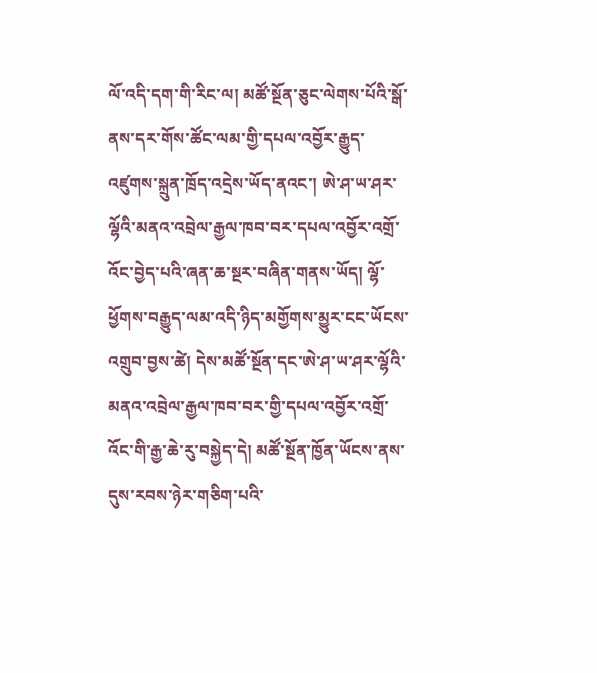ལོ་འདི་དག་གི་རིང་ལ། མཚོ་སྔོན་ཅུང་ལེགས་པོའི་སྒོ་ནས་དར་གོས་ཚོང་ལམ་གྱི་དཔལ་འབྱོར་རྒྱུད་འཛུགས་སྐྲུན་ཁྲོད་འདྲེས་ཡོད་ནའང་། ཨེ་ཤ་ཡ་ཤར་ལྷོའི་མནའ་འབྲེལ་རྒྱལ་ཁབ་བར་དཔལ་འབྱོར་འགྲོ་འོང་བྱེད་པའི་ཞན་ཆ་སྔར་བཞིན་གནས་ཡོད། ལྷོ་ཕྱོགས་བརྒྱུད་ལམ་འདི་ཉིད་མགྱོགས་མྱུར་ངང་ཡོངས་འགྲུབ་བྱས་ཚེ། དེས་མཚོ་སྔོན་དང་ཨེ་ཤ་ཡ་ཤར་ལྷོའི་མནའ་འབྲེལ་རྒྱལ་ཁབ་བར་གྱི་དཔལ་འབྱོར་འགྲོ་འོང་གི་རྒྱ་ཆེ་རུ་བསྐྱེད་དེ། མཚོ་སྔོན་ཁྱོན་ཡོངས་ནས་དུས་རབས་ཉེར་གཅིག་པའི་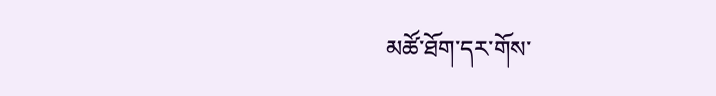མཚོ་ཐོག་དར་གོས་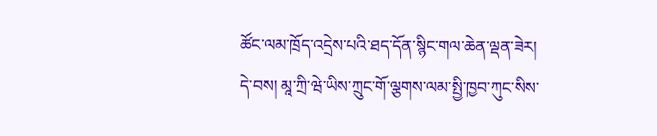ཚོང་ལམ་ཁྲོད་འདྲེས་པའི་ཐད་དོན་སྙིང་གལ་ཆེན་ལྡན་ཟེར།
དེ་བས། མཱ་ཀྲི་ཝེ་ཡིས་ཀྲུང་གོ་ལྕགས་ལམ་སྤྱི་ཁྱབ་ཀུང་སིས་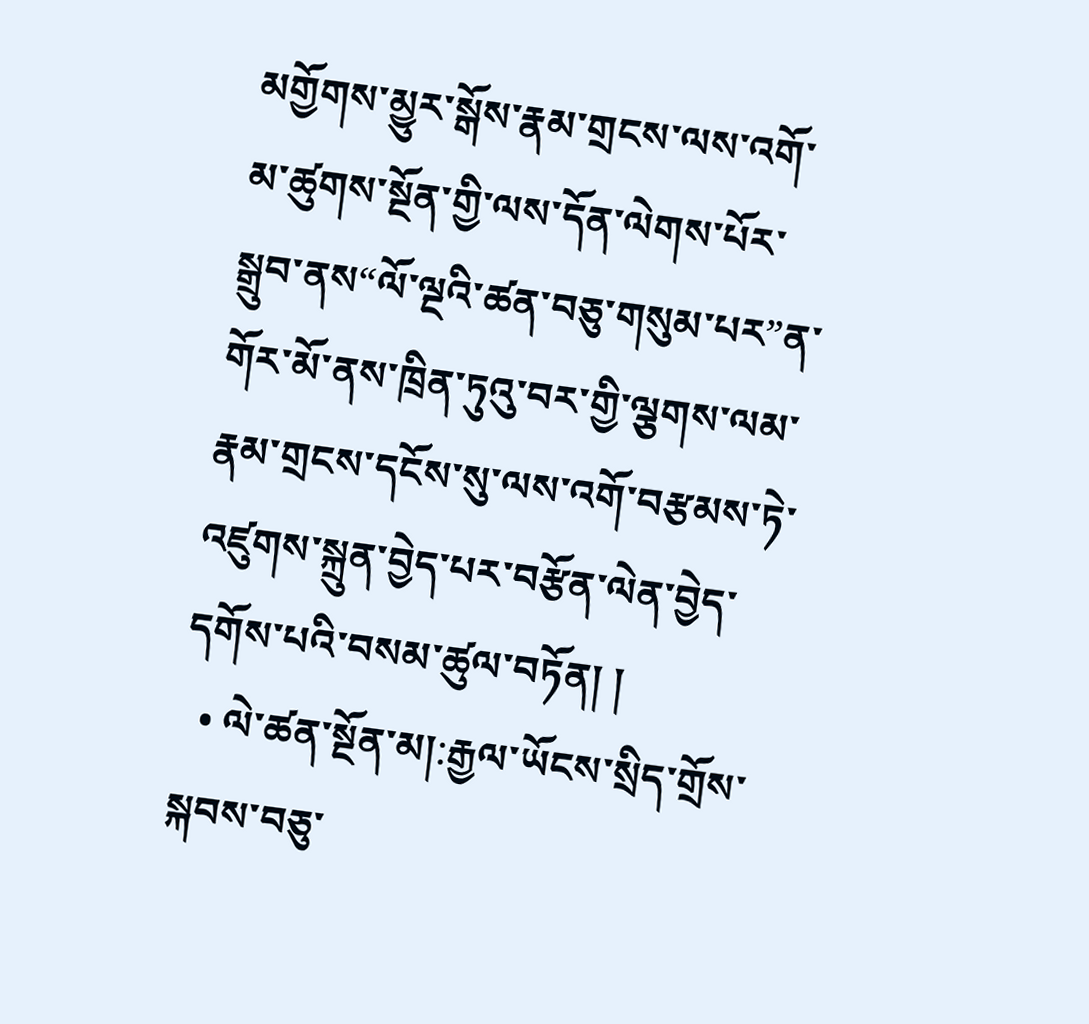མགྱོགས་མྱུར་སྒོས་རྣམ་གྲངས་ལས་འགོ་མ་ཚུགས་སྔོན་གྱི་ལས་དོན་ལེགས་པོར་སྒྲུབ་ནས“ལོ་ལྔའི་ཚན་བཅུ་གསུམ་པར”ན་གོར་མོ་ནས་ཁྲིན་ཏུའུ་བར་གྱི་ལྕགས་ལམ་རྣམ་གྲངས་དངོས་སུ་ལས་འགོ་བརྩམས་ཏེ་འཛུགས་སྐྲུན་བྱེད་པར་བརྩོན་ལེན་བྱེད་དགོས་པའི་བསམ་ཚུལ་བཏོན། །
  • ལེ་ཚན་སྔོན་མ།:རྒྱལ་ཡོངས་སྲིད་གྲོས་སྐབས་བཅུ་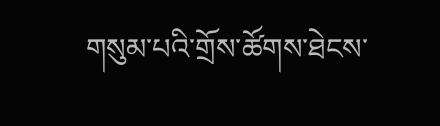གསུམ་པའི་གྲོས་ཚོགས་ཐེངས་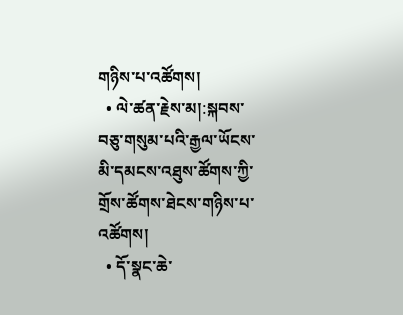གཉིས་པ་འཚོགས།
  • ལེ་ཚན་རྗེས་མ།:སྐབས་བཅུ་གསུམ་པའི་རྒྱལ་ཡོངས་མི་དམངས་འཐུས་ཚོགས་ཀྱི་གྲོས་ཚོགས་ཐེངས་གཉིས་པ་འཚོགས།
  • དོ་སྣང་ཆེ་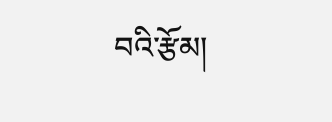བའི་རྩོམ།